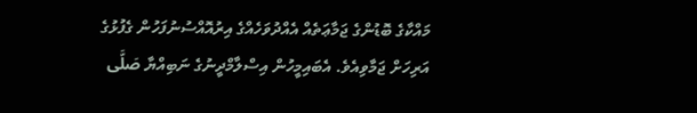މައްކާގެ ބޮޑުންގެ ޖަމާޢަތެއް އެއްދުވަހެއްގެ އިރުއޮއްސުނުފަހުން ގެފުޅުގެ އަރިހަށް ޖަމާވިއެވެ. އެބައިމީހުން އިސްލާމްދީނުގެ ނަބިއްޔާ صَلَّى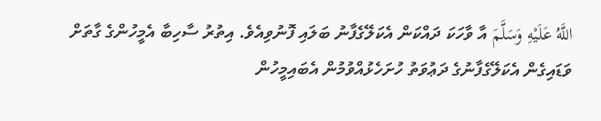اللَّهُ عَلَيْهِ وَسَلَّمَ އާ ވާހަކަ ދައްކަން އެކަލޭގެފާނު ބަލައި ފޮނުވިއެވެ. އިތުރު ސާހިބާ އެމީހުންގެ ގާތަށް ވަޑައިގެން އެކަލޭގެފާނުގެ ދަޢުވަތު ހުށަހެޅުއްވުމުން އެބައިމީހުން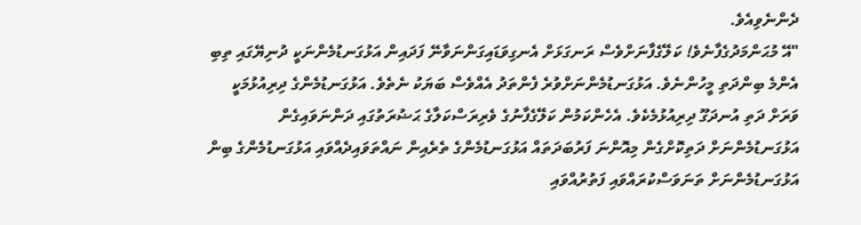ދެންނެވިއެވެ.
"އޭ މުޙަންމަދުގެފާނެވެ! ކަލޭގެފާނަށްވެސް ރަނގަޅަށް އެނގިވަޑައިގަންނަވާނޭ ފަދައިން އަޅުގަނޑުމެންނަކީ ދުނިޔޭގައި ތިބި އެންމެ ބިންދަތި މީހުންނެވެ. އަޅުގަނޑުމެންނަށްވުރެ ފެންތަދު އެއްވެސް ބަޔަކު ނެތެވެ. އަޅުގަނޑުމެންގެ ދިރިއުޅުމަކީ ވަރަށް ދަތި އުނދަގޫ ދިރިއުޅުމެކެވެ. އެހެންކަމުން ކަލޭގެފާނުގެ ވެރިރަސްކަލާގެ ޙަޟުރަތުގައި ދަންނަވައިގެން އަޅުގަނޑުމެންނަށް ދަތިކޮށްގެން މިއޮންނަ ފަރުބަދަތައް އަޅުގަނޑުމެންގެ ތެރެއިން ނައްތަވައިދެއްވައި އަޅުގަނޑުމެންގެ ބިން އަޅުގަނޑުމެންނަށް ތަނަވަސްކުރައްވައި ފަތުރުއްވައި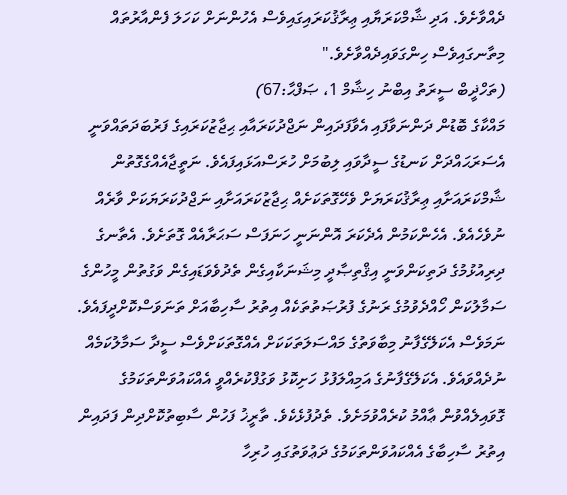ދެއްވާށެވެ. އަދި ޝާމްކަރަޔާއި ޢިރާޤުކަރައިގައިވެސް އެހުންނަށް ކަހަލަ ފެންއާރުތައް މިތާނގައިވެސް ހިންގަވައިދެއްވާށެވެ."
(ތަހްޛީބް ސީރަތު އިބްނު ހިޝާމް 1، ޞަފްޙާ:67)
މައްކާގެ ބޮޑުން ދަންނަވާފައި އެވާފަދައިން ނަޖްދުކަރައާއި ޙިޖާޒުކަރައިގެ ފަރުބަދަތައްވަނީ އެސަރަޙައްދަށް ކަނޑުގެ ސީދާވައި ލިބުމަށް ހުރަސްއަޅައިފައެވެ. ނަތީޖާއެއްގެގޮތުން ޝާމްކަރައަށާއި ޢިރާޤުކަރަޔަށް ވެހޭގޮތަކަށެއް ޙިޖާޒުކަރައަށާއި ނަޖްދުކަރަޔަކަށް ވާރެއް ނުވެހެއެވެ. އެހެންކަމުން އެދެކަރަ އޮންނަނީ ހަނަފަސް ސަޙަރާއެއް ގޮތަށެވެ. އެތާނގެ ދިރިއުޅުމުގެ ދަތިކަންވަނީ އިޤްތިޞާދީ މިޝަނަކާއިގެން ތެދުވެވަޑައިގެން ވަގުތުން މީހުންގެ ސަމާލުކަން ހޯއްދެވުމުގެ ރަނުގެ ފުރުޞަތުތަކެއް އިތުރު ސާހިބާއަށް ތަނަވަސްކޮށްދީފައެވެ. ނަމަވެސް އެކަލޭގެފާނު މިބާވަތުގެ މައްސަލަތަކަކަށް އެއްގޮތަކަށްވެސް ސީދާ ސަމާލުކަމެއް ނުދެއްވައެވެ. އެކަލޭގެފާނުގެ އަމިއްލަފުޅު ހަށިކޮޅު ވަގުފްކުރެއްވީ އެއްކައުވަންތަކަމުގެ ގޮވައިލެއްވުން ޢާއްމު ކުރެއްވުމަށެވެ. ތެދުފުޅެކެވެ. ތާރީޚު ފަހުން ސާބިތުކޮށްދިން ފަދައިން އިތުރު ސާހިބާގެ އެއްކައުވަންތަކަމުގެ ދަޢުވަތުގައި ހުރިހާ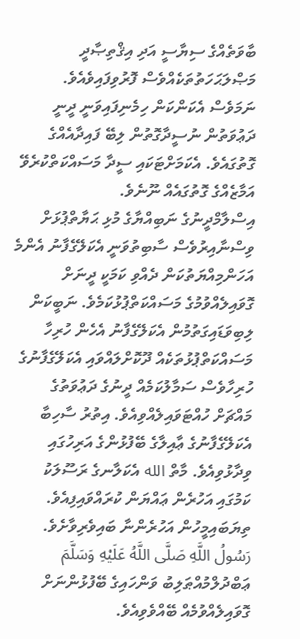ބާވަތެއްގެ ސިޔާސީ އަދި އިޤްތިޞާދީ މަޞްލަޙަހަތުތަކެއްވެސް ފޮރުވިފައިވެއެވެ. ނަމަވެސް އެކަންކަން ހިމެނިފައިވަނީ ދީނީ ދަޢުވަތުން ނުސީދާގޮތުން ލިބޭ ފައިދާއެއްގެ ގޮތުގައެވެ. އެކަމަށްޓަކައި ސީދާ މަސައްކަތްކުރެވޭ އަމާޒެއްގެ ގޮތުގައެއް ނޫނެވެ.
އިސްލާމްދީނުގެ ނަބިއްޔާގެ މުޅި ޙަޔާތްޕުޅަށް ވިސްނާއިރުވެސް ސާބިތުވަނީ އެކަލޭގެފާނު އެންމެ އަހަންމިއްޔަތުކަން ދެއްވި ކަމަކީ ދީނަށް ގޮވައިލެއްވުމުގެ މަސައްކަތްޕުޅުކަމެވެ. ނަބީކަން ލިބިވަޑައިގަތުމުން އެކަލޭގެފާނު އެހެން ހުރިހާ މަސައްކަތްޕުޅުތަކެއް ދޫކޮށްލައްވައި އެކަލޭގެފާނުގެ ހުރިހާވެސް ސަމާލުކަމެއް ދީނުގެ ދަޢުވަތުގެ މައްޗަށް ހުއްޓަވައިލެއްވިއެވެ. އިތުރު ސާހިބާ އެކަލޭގެފާނުގެ ޢާއިލާގެ ބޭފުޅުންގެ އަރިހުގައި ވިދާޅުވިއެވެ. މާތް الله އެކަލާނގެ ރަސޫލަކު ކަމުގައި އަހުރެން ޢައްޔަން ކުރައްވައިފިއެވެ. ތިޔަބައިމީހުން އަހުރެންނާ ބައިވެރިވާށެވެ.
رَسُولُ اللَّهِ صَلَّى اللَّهُ عَلَيْهِ وَسَلَّمَ ޢަބްދުލްމުއްޠަލިބު ވަންހައިގެ ބޭފުޅުންނަށް ގޮވައިލެއްވުމެއް ބޭއްވެވިއެވެ.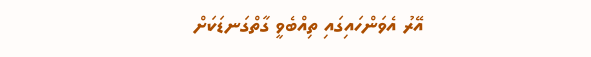އޭރު އެވަންހައިގައި ތިއްބެވީ ގާތްގަނޑަކަށް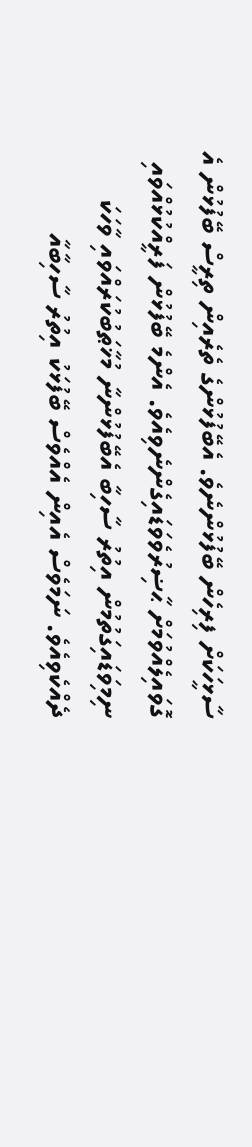ސާޅީހަކަށް ފިރިހެން ބޭފުޅުންނެވެ. އެބޭފުޅުންގެ ތެރެއިން ތިރީސް ބޭފުޅުން އެ ގޮވައިލެއްވުމަށް ޙާޟިރުވެވަޑައިގެންނެވިއެވެ. އެންމެ ބޭފުޅުން ފަރީއްކުޅުއްވައި ނިމިވަޑައިގަތުމުން އިތުރު ސާހިބާ އެބޭފުޅުންނާ މުޚާޠަބުކުރައްވައި ވާހަކަ ދެއްކެވިއެވެ. ނަމަވެސް އެއިން އެއްވެސް ބޭފުޅަކު އިތުރު ސާހިބާއާ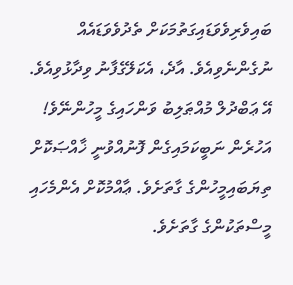ބައިވެރިވެވަޑައިގަތުމަކަށް ތެދުވެވަޑައެއް ނުގެންނެވިއެވެ. އާދެ، އެކަލޭގެފާނު ވިދާޅުވިއެވެ.
އޭ ޢަބްދުލް މުއްޠަލިބު ވަންހައިގެ މީހުންނޭވެ! އަހުރެން ނަބީކަމައިގެން ފޮނުއްވުނީ ޚާއްޞަކޮށް ތިޔަބައިމީހުންގެ ގާތަށެވެ. ޢާއްމުކޮށް އެންމެހައި މީސްތަކުންގެ ގާތަށެވެ.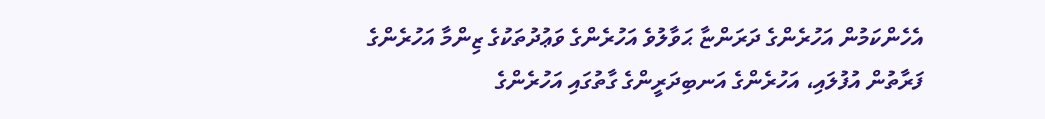އެހެންކަމުން އަހުރެންގެ ދަރަންޏާ ޙަވާލުވެ އަހުރެންގެ ވަޢުދުތަކުގެ ޒިންމާ އަހުރެންގެ ފަރާތުން އުފުލައި، އަހުރެންގެ އަނބިދަރީންގެ ގާތުގައި އަހުރެންގެ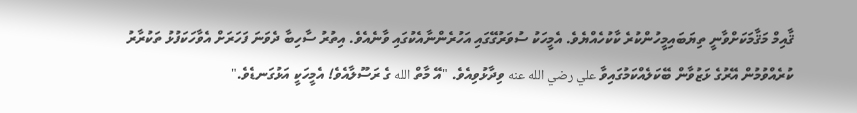ޤާއިމް މަޤާމަކަށްވާނީ ތިޔަބައިމީހުންކުރެ ކާކުހެއްޔެވެ. އެމީހަކު ސުވަރުގޭގައި އަހުރެންނާއެކުގައި ވާނެއެވެ. އިތުރު ސާހިބާ ދެވަނަ ފަހަރަށް އެވާހަކަފުޅު ތަކުރާރު ކުރެއްވުމުން އޭރުގެ ޅަޒުވާން ބޭކަލެއްކަމުގައިވާ علي رضي الله عنه ވިދާޅުވިއެވެ. "އޭ މާތް الله ގެ ރަސޫލާއެވެ! އެމީހަކީ އަޅުގަނޑެވެ."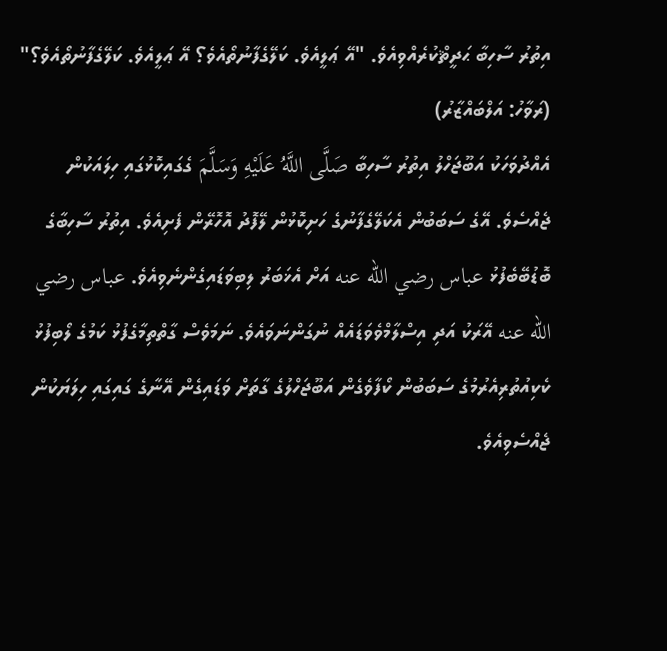އިތުރު ސާހިބާ ޙަދީޘްކުރެއްވިއެވެ. "އޭ ޢަލީއެވެ. ކަލޭގެފާނުތޯއެވެ؟ އޭ ޢަލީއެވެ. ކަލޭގެފާނުތޯއެވެ؟"
(ރަވާހު: އަލްބައްޒާރު)
އެއްދުވަހަކު އަބޫޖަހްލު އިތުރު ސާހިބާ صَلَّى اللَّهُ عَلَيْهِ وَسَلَّمَ ގެގައިކޮޅުގައި ހިލައަކުން ޖެއްސެވެ. އޭގެ ސަބަބުން އެކަލޭގެފާނުގެ ހަށިކޮޅުން ލޭފޮދު އޮހޮރޭން ފެށިއެވެ. އިތުރު ސާހިބާގެ ބޮޑުބޭބެފުޅު عباس رضي الله عنه އަށް އެޚަބަރު ލިބިވަޑައިގެންނެވިއެވެ. عباس رضي الله عنه އޭރަކު އަދި އިސްލާމްވެވަޑައެއް ނުގަންނަވައެވެ. ނަމަވެސް ގާތްތިމާގެފުޅު ކަމުގެ ލޯބިފުޅު ކެކިއުތުރިއެރުމުގެ ސަބަބުން ކޯފާވެގެން އަބޫޖަހްލުގެ ގާތަށް ވަޑައިގެން އޭނާގެ ގައިގައި ހިލަޔަކުން ޖެއްސެވިއެވެ.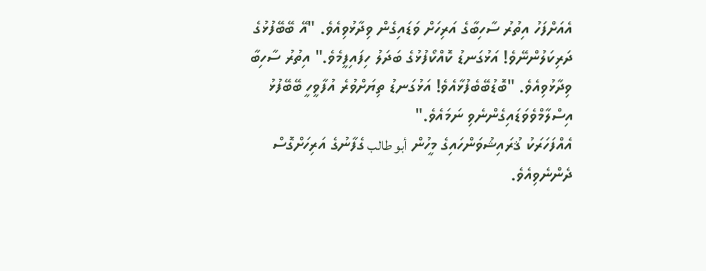އެއަށްފަހު އިތުރު ސާހިބާގެ އަރިހަށް ވަޑައިގެން ވިދާޅުވިއެވެ. "އޭ ބޭބޭފުޅުގެ ދަރިކަލުންނޭވެ! އަޅުގަނޑު ކޮއްކޯފުޅުގެ ބަދަލު ހިފައިފީމެވެ." އިތުރު ސާހިބާ ވިދާޅުވިއެވެ. "ބޮޑުބޭބެފުޅާއެވެ! އަޅުގަނޑު ތިޔަށްވުރެ އުފާވީހީ ބޭބޭފުޅު އިސްލާމްވެވަޑައިގެންނެވި ނަމައެވެ."
އެއްފަހަރަކު ޤުރައިޝުވަންހައިގެ މީހުން أبو طالب ގެފާނުގެ އަރިހަށްގޮސް ދެންނެވިއެވެ.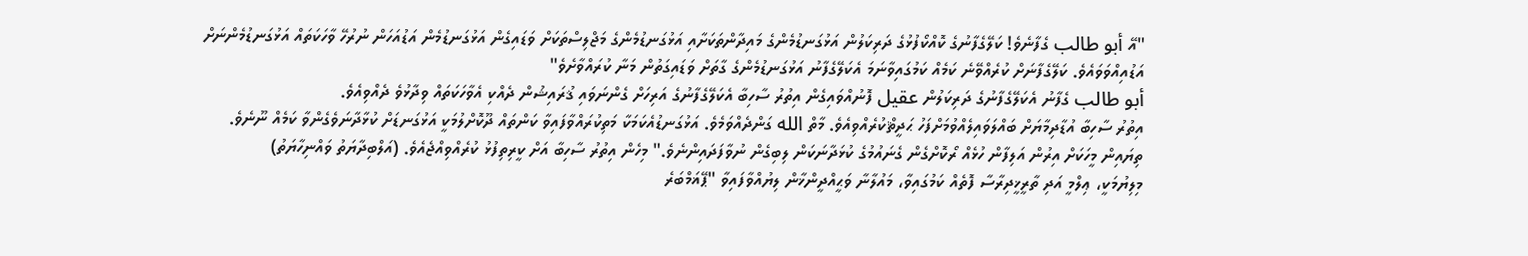"އޭ أبو طالب ގެފާނެވެ! ކަލޭގެފާނުގެ ކޮއްކޯފުޅުގެ ދަރިކަލުން އަޅުގަނޑުމެންގެ މައިދާންތަކަށާއި އަޅުގަނޑުމެންގެ މަޖްލިސްތަކަށް ވަޑައިގެން އަޅުގަނޑުމެން އަޑުއަހަން ނުރުހޭ ވާހަކަތައް އަޅުގަނޑުމެންނަށް އަޑުއިއްވަވައެވެ. ކަލޭގެފާނަށް ކުރެއްވޭނެ ކަމެއް ކަމުގައިވާނަމަ އެކަލޭގެފާނު އަޅުގަނޑުމެންގެ ގާތަށް ވަޑައިގަތުން މަނާ ކުރައްވާށެވެ"
أبو طالب ގެފާނު އެކަލޭގެފާނުގެ ދަރިކަލުން عقيل ފޮނުއްވައިގެން އިތުރު ސާހިބާ އެކަލޭގެފާނުގެ އަރިހަށް ގެންނަވައި ޤުރައިޝުން ދެއްކި އެވާހަކަތައް ވިދާޅުވެ ދެއްވިއެވެ.
އިތުރު ސާހިބާ އުޑާދިމާޔަށް ބައްލަވައިލެއްވުމަށްފަހު ޙަދީޘްކުރެއްވިއެވެ. މާތް الله ގަންދެއްވަމެވެ. އަޅުގަނޑުއެކަމަކާ މަތިކުރައްވާފައިވާ ކަންތައް ދޫކޮށްލުމަކީ އަޅުގަނޑަށް ކުޅާދާނަވެގެންވާ ކަމެއް ނޫނެވެ. ތިޔައިން މީހަކަށް އިރުން އަލިފާން ހުޅެއް ރޯކޮށްގެން ގެނައުމުގެ ކުޅަދާނަކަން ލިބިގެން ނުވާފަދައިންނެވެ." މިހެން އިތުރު ސާހިބާ އަށް ކީރިތިފުޅު ކުރެއްވިއްޖެއެވެ. (އަލްބިދާޔަތު ވައްނިހާޔަތު)
މިލިޔުމަކީ، ޢިލްމީ އަދި ތާރީޚީދިރާސާ ފޮތެއް ކަމުގައިވާ، މައުލާނާ ވަޙީއްދީންޚާން ލިޔުއްވާފައިވާ "ޕޭޣަމްބަރެ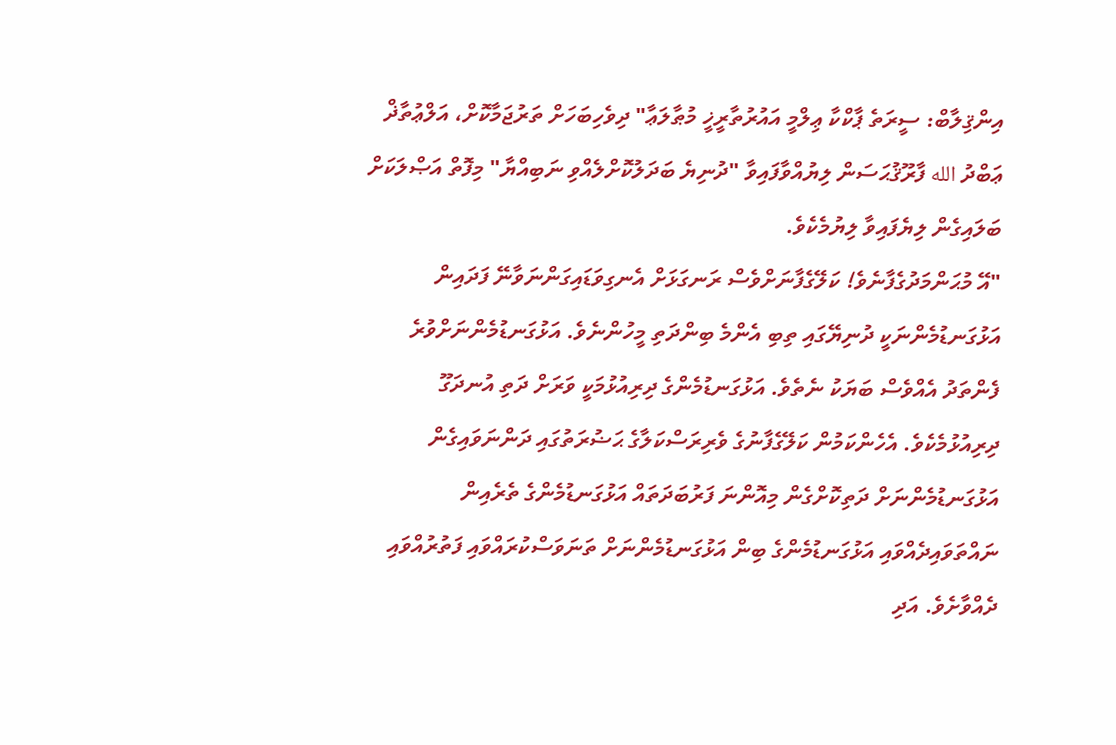އިންޤިލާބް: ސީރަތެ ޕާކްކާ ޢިލްމީ އައުރުތާރީޚީ މުޠާލަޢާ" ދިވެހިބަހަށް ތަރުޖަމާކޮށް، އަލްޢުތާޛް ޢަބްދު الله ފާރޫޤުޙަސަން ލިޔުއްވާފައިވާ "ދުނިޔެ ބަދަލުކޮށްލެއްވި ނަބިއްޔާ" މިފޮތް އަޞްލަކަށް ބަލައިގެން ލިޔެފައިވާ ލިޔުމެކެވެ.
"އޭ މުޙަންމަދުގެފާނެވެ! ކަލޭގެފާނަށްވެސް ރަނގަޅަށް އެނގިވަޑައިގަންނަވާނޭ ފަދައިން އަޅުގަނޑުމެންނަކީ ދުނިޔޭގައި ތިބި އެންމެ ބިންދަތި މީހުންނެވެ. އަޅުގަނޑުމެންނަށްވުރެ ފެންތަދު އެއްވެސް ބަޔަކު ނެތެވެ. އަޅުގަނޑުމެންގެ ދިރިއުޅުމަކީ ވަރަށް ދަތި އުނދަގޫ ދިރިއުޅުމެކެވެ. އެހެންކަމުން ކަލޭގެފާނުގެ ވެރިރަސްކަލާގެ ޙަޟުރަތުގައި ދަންނަވައިގެން އަޅުގަނޑުމެންނަށް ދަތިކޮށްގެން މިއޮންނަ ފަރުބަދަތައް އަޅުގަނޑުމެންގެ ތެރެއިން ނައްތަވައިދެއްވައި އަޅުގަނޑުމެންގެ ބިން އަޅުގަނޑުމެންނަށް ތަނަވަސްކުރައްވައި ފަތުރުއްވައި ދެއްވާށެވެ. އަދި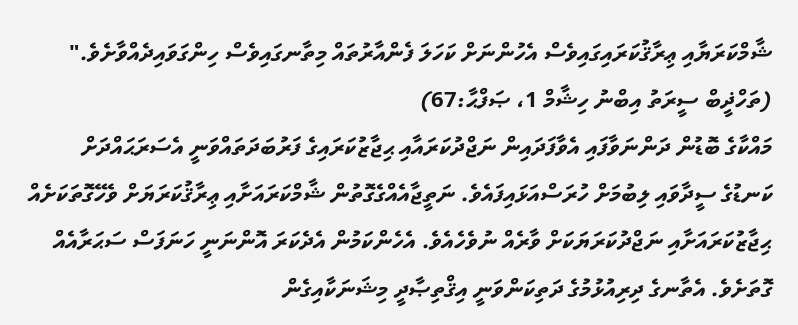ޝާމްކަރަޔާއި ޢިރާޤުކަރައިގައިވެސް އެހުންނަށް ކަހަލަ ފެންއާރުތައް މިތާނގައިވެސް ހިންގަވައިދެއްވާށެވެ."
(ތަހްޛީބް ސީރަތު އިބްނު ހިޝާމް 1، ޞަފްޙާ:67)
މައްކާގެ ބޮޑުން ދަންނަވާފައި އެވާފަދައިން ނަޖްދުކަރައާއި ޙިޖާޒުކަރައިގެ ފަރުބަދަތައްވަނީ އެސަރަޙައްދަށް ކަނޑުގެ ސީދާވައި ލިބުމަށް ހުރަސްއަޅައިފައެވެ. ނަތީޖާއެއްގެގޮތުން ޝާމްކަރައަށާއި ޢިރާޤުކަރަޔަށް ވެހޭގޮތަކަށެއް ޙިޖާޒުކަރައަށާއި ނަޖްދުކަރަޔަކަށް ވާރެއް ނުވެހެއެވެ. އެހެންކަމުން އެދެކަރަ އޮންނަނީ ހަނަފަސް ސަޙަރާއެއް ގޮތަށެވެ. އެތާނގެ ދިރިއުޅުމުގެ ދަތިކަންވަނީ އިޤްތިޞާދީ މިޝަނަކާއިގެން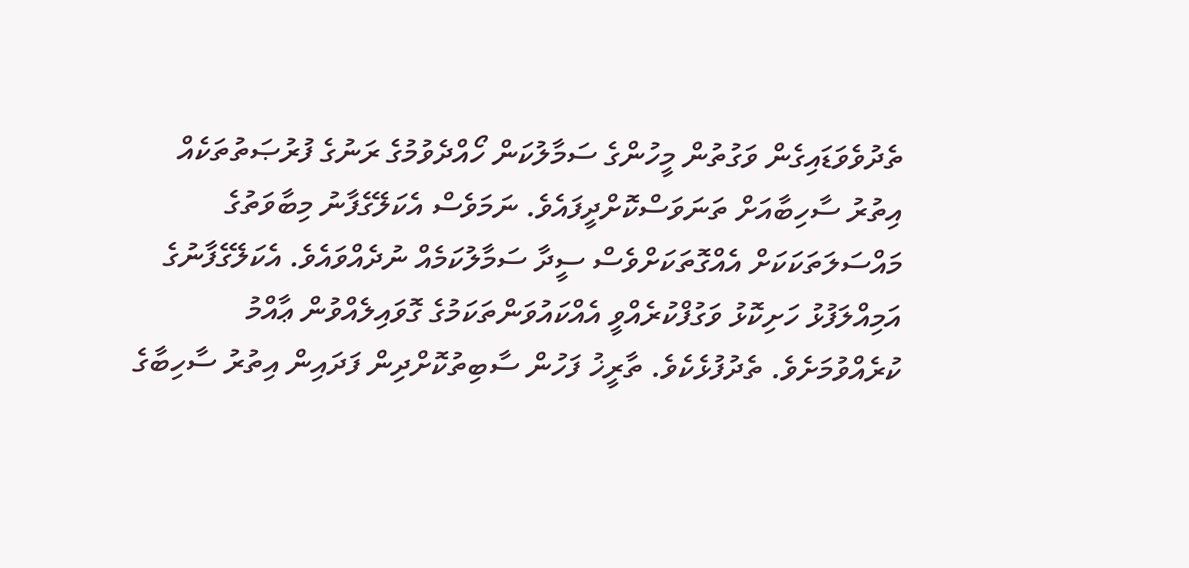ތެދުވެވަޑައިގެން ވަގުތުން މީހުންގެ ސަމާލުކަން ހޯއްދެވުމުގެ ރަނުގެ ފުރުޞަތުތަކެއް އިތުރު ސާހިބާއަށް ތަނަވަސްކޮށްދީފައެވެ. ނަމަވެސް އެކަލޭގެފާނު މިބާވަތުގެ މައްސަލަތަކަކަށް އެއްގޮތަކަށްވެސް ސީދާ ސަމާލުކަމެއް ނުދެއްވައެވެ. އެކަލޭގެފާނުގެ އަމިއްލަފުޅު ހަށިކޮޅު ވަގުފްކުރެއްވީ އެއްކައުވަންތަކަމުގެ ގޮވައިލެއްވުން ޢާއްމު ކުރެއްވުމަށެވެ. ތެދުފުޅެކެވެ. ތާރީޚު ފަހުން ސާބިތުކޮށްދިން ފަދައިން އިތުރު ސާހިބާގެ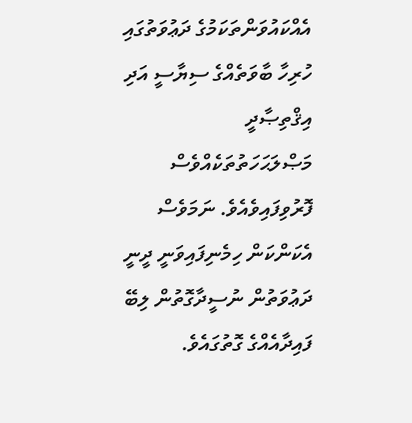އެއްކައުވަންތަކަމުގެ ދަޢުވަތުގައި ހުރިހާ ބާވަތެއްގެ ސިޔާސީ އަދި އިޤްތިޞާދީ މަޞްލަޙަހަތުތަކެއްވެސް ފޮރުވިފައިވެއެވެ. ނަމަވެސް އެކަންކަން ހިމެނިފައިވަނީ ދީނީ ދަޢުވަތުން ނުސީދާގޮތުން ލިބޭ ފައިދާއެއްގެ ގޮތުގައެވެ.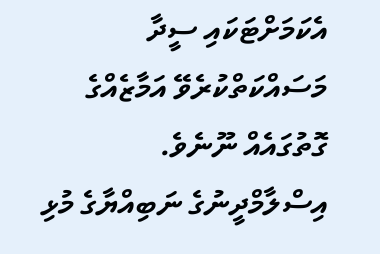އެކަމަށްޓަކައި ސީދާ މަސައްކަތްކުރެވޭ އަމާޒެއްގެ ގޮތުގައެއް ނޫނެވެ.
އިސްލާމްދީނުގެ ނަބިއްޔާގެ މުޅި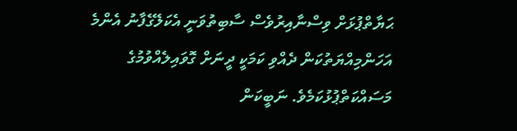ޙަޔާތްޕުޅަށް ވިސްނާއިރުވެސް ސާބިތުވަނީ އެކަލޭގެފާނު އެންމެ އަހަންމިއްޔަތުކަން ދެއްވި ކަމަކީ ދީނަށް ގޮވައިލެއްވުމުގެ މަސައްކަތްޕުޅުކަމެވެ. ނަބީކަން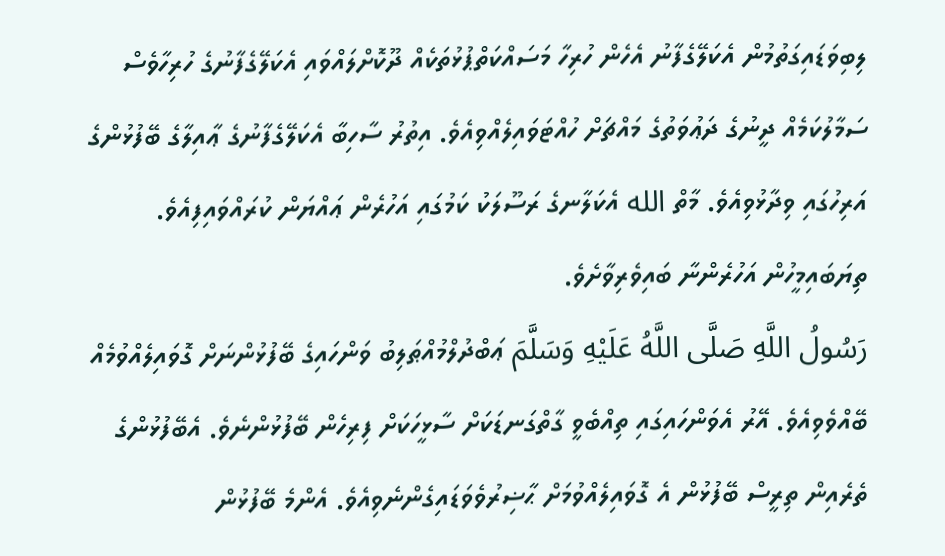ލިބިވަޑައިގަތުމުން އެކަލޭގެފާނު އެހެން ހުރިހާ މަސައްކަތްޕުޅުތަކެއް ދޫކޮށްލައްވައި އެކަލޭގެފާނުގެ ހުރިހާވެސް ސަމާލުކަމެއް ދީނުގެ ދަޢުވަތުގެ މައްޗަށް ހުއްޓަވައިލެއްވިއެވެ. އިތުރު ސާހިބާ އެކަލޭގެފާނުގެ ޢާއިލާގެ ބޭފުޅުންގެ އަރިހުގައި ވިދާޅުވިއެވެ. މާތް الله އެކަލާނގެ ރަސޫލަކު ކަމުގައި އަހުރެން ޢައްޔަން ކުރައްވައިފިއެވެ. ތިޔަބައިމީހުން އަހުރެންނާ ބައިވެރިވާށެވެ.
رَسُولُ اللَّهِ صَلَّى اللَّهُ عَلَيْهِ وَسَلَّمَ ޢަބްދުލްމުއްޠަލިބު ވަންހައިގެ ބޭފުޅުންނަށް ގޮވައިލެއްވުމެއް ބޭއްވެވިއެވެ. އޭރު އެވަންހައިގައި ތިއްބެވީ ގާތްގަނޑަކަށް ސާޅީހަކަށް ފިރިހެން ބޭފުޅުންނެވެ. އެބޭފުޅުންގެ ތެރެއިން ތިރީސް ބޭފުޅުން އެ ގޮވައިލެއްވުމަށް ޙާޟިރުވެވަޑައިގެންނެވިއެވެ. އެންމެ ބޭފުޅުން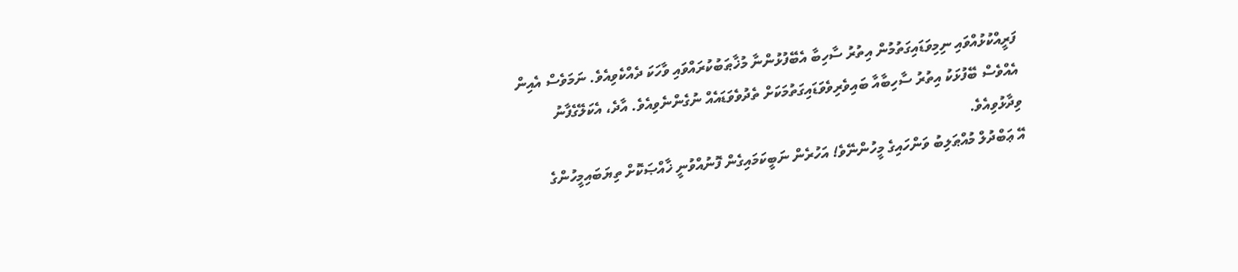ފަރީއްކުޅުއްވައި ނިމިވަޑައިގަތުމުން އިތުރު ސާހިބާ އެބޭފުޅުންނާ މުޚާޠަބުކުރައްވައި ވާހަކަ ދެއްކެވިއެވެ. ނަމަވެސް އެއިން އެއްވެސް ބޭފުޅަކު އިތުރު ސާހިބާއާ ބައިވެރިވެވަޑައިގަތުމަކަށް ތެދުވެވަޑައެއް ނުގެންނެވިއެވެ. އާދެ، އެކަލޭގެފާނު ވިދާޅުވިއެވެ.
އޭ ޢަބްދުލް މުއްޠަލިބު ވަންހައިގެ މީހުންނޭވެ! އަހުރެން ނަބީކަމައިގެން ފޮނުއްވުނީ ޚާއްޞަކޮށް ތިޔަބައިމީހުންގެ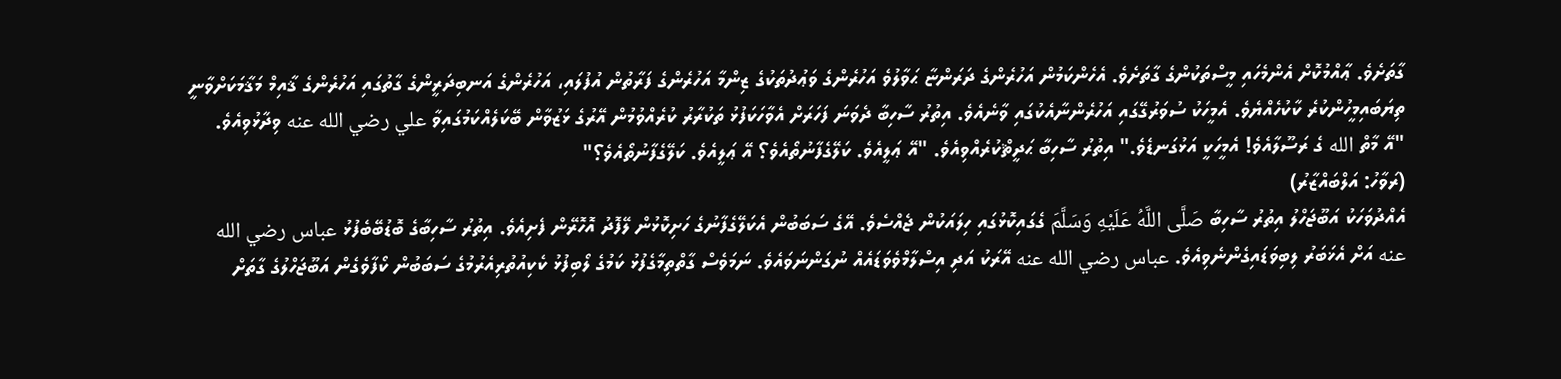ގާތަށެވެ. ޢާއްމުކޮށް އެންމެހައި މީސްތަކުންގެ ގާތަށެވެ. އެހެންކަމުން އަހުރެންގެ ދަރަންޏާ ޙަވާލުވެ އަހުރެންގެ ވަޢުދުތަކުގެ ޒިންމާ އަހުރެންގެ ފަރާތުން އުފުލައި، އަހުރެންގެ އަނބިދަރީންގެ ގާތުގައި އަހުރެންގެ ޤާއިމް މަޤާމަކަށްވާނީ ތިޔަބައިމީހުންކުރެ ކާކުހެއްޔެވެ. އެމީހަކު ސުވަރުގޭގައި އަހުރެންނާއެކުގައި ވާނެއެވެ. އިތުރު ސާހިބާ ދެވަނަ ފަހަރަށް އެވާހަކަފުޅު ތަކުރާރު ކުރެއްވުމުން އޭރުގެ ޅަޒުވާން ބޭކަލެއްކަމުގައިވާ علي رضي الله عنه ވިދާޅުވިއެވެ. "އޭ މާތް الله ގެ ރަސޫލާއެވެ! އެމީހަކީ އަޅުގަނޑެވެ." އިތުރު ސާހިބާ ޙަދީޘްކުރެއްވިއެވެ. "އޭ ޢަލީއެވެ. ކަލޭގެފާނުތޯއެވެ؟ އޭ ޢަލީއެވެ. ކަލޭގެފާނުތޯއެވެ؟"
(ރަވާހު: އަލްބައްޒާރު)
އެއްދުވަހަކު އަބޫޖަހްލު އިތުރު ސާހިބާ صَلَّى اللَّهُ عَلَيْهِ وَسَلَّمَ ގެގައިކޮޅުގައި ހިލައަކުން ޖެއްސެވެ. އޭގެ ސަބަބުން އެކަލޭގެފާނުގެ ހަށިކޮޅުން ލޭފޮދު އޮހޮރޭން ފެށިއެވެ. އިތުރު ސާހިބާގެ ބޮޑުބޭބެފުޅު عباس رضي الله عنه އަށް އެޚަބަރު ލިބިވަޑައިގެންނެވިއެވެ. عباس رضي الله عنه އޭރަކު އަދި އިސްލާމްވެވަޑައެއް ނުގަންނަވައެވެ. ނަމަވެސް ގާތްތިމާގެފުޅު ކަމުގެ ލޯބިފުޅު ކެކިއުތުރިއެރުމުގެ ސަބަބުން ކޯފާވެގެން އަބޫޖަހްލުގެ ގާތަށް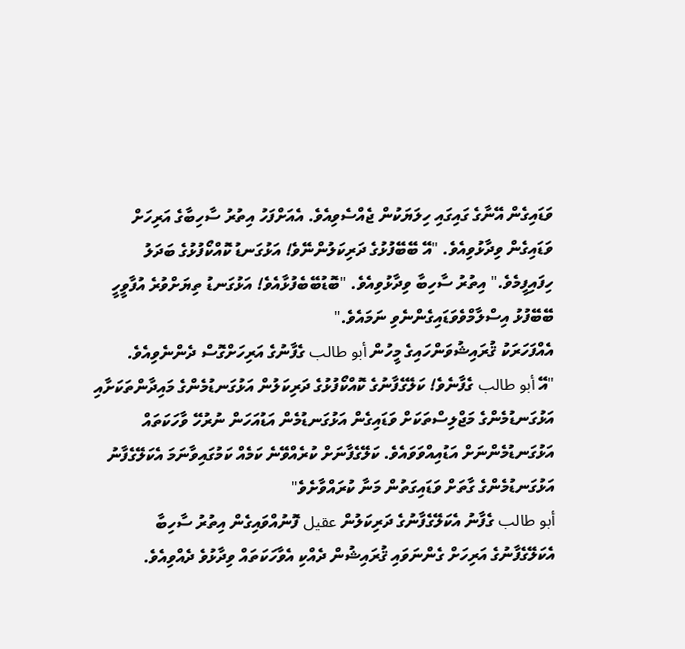ވަޑައިގެން އޭނާގެ ގައިގައި ހިލަޔަކުން ޖެއްސެވިއެވެ. އެއަށްފަހު އިތުރު ސާހިބާގެ އަރިހަށް ވަޑައިގެން ވިދާޅުވިއެވެ. "އޭ ބޭބޭފުޅުގެ ދަރިކަލުންނޭވެ! އަޅުގަނޑު ކޮއްކޯފުޅުގެ ބަދަލު ހިފައިފީމެވެ." އިތުރު ސާހިބާ ވިދާޅުވިއެވެ. "ބޮޑުބޭބެފުޅާއެވެ! އަޅުގަނޑު ތިޔަށްވުރެ އުފާވީހީ ބޭބޭފުޅު އިސްލާމްވެވަޑައިގެންނެވި ނަމައެވެ."
އެއްފަހަރަކު ޤުރައިޝުވަންހައިގެ މީހުން أبو طالب ގެފާނުގެ އަރިހަށްގޮސް ދެންނެވިއެވެ.
"އޭ أبو طالب ގެފާނެވެ! ކަލޭގެފާނުގެ ކޮއްކޯފުޅުގެ ދަރިކަލުން އަޅުގަނޑުމެންގެ މައިދާންތަކަށާއި އަޅުގަނޑުމެންގެ މަޖްލިސްތަކަށް ވަޑައިގެން އަޅުގަނޑުމެން އަޑުއަހަން ނުރުހޭ ވާހަކަތައް އަޅުގަނޑުމެންނަށް އަޑުއިއްވަވައެވެ. ކަލޭގެފާނަށް ކުރެއްވޭނެ ކަމެއް ކަމުގައިވާނަމަ އެކަލޭގެފާނު އަޅުގަނޑުމެންގެ ގާތަށް ވަޑައިގަތުން މަނާ ކުރައްވާށެވެ"
أبو طالب ގެފާނު އެކަލޭގެފާނުގެ ދަރިކަލުން عقيل ފޮނުއްވައިގެން އިތުރު ސާހިބާ އެކަލޭގެފާނުގެ އަރިހަށް ގެންނަވައި ޤުރައިޝުން ދެއްކި އެވާހަކަތައް ވިދާޅުވެ ދެއްވިއެވެ.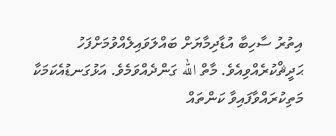އިތުރު ސާހިބާ އުޑާދިމާޔަށް ބައްލަވައިލެއްވުމަށްފަހު ޙަދީޘްކުރެއްވިއެވެ. މާތް الله ގަންދެއްވަމެވެ. އަޅުގަނޑުއެކަމަކާ މަތިކުރައްވާފައިވާ ކަންތައް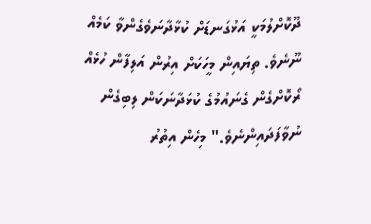ދޫކޮށްލުމަކީ އަޅުގަނޑަށް ކުޅާދާނަވެގެންވާ ކަމެއް ނޫނެވެ. ތިޔައިން މީހަކަށް އިރުން އަލިފާން ހުޅެއް ރޯކޮށްގެން ގެނައުމުގެ ކުޅަދާނަކަން ލިބިގެން ނުވާފަދައިންނެވެ." މިހެން އިތުރު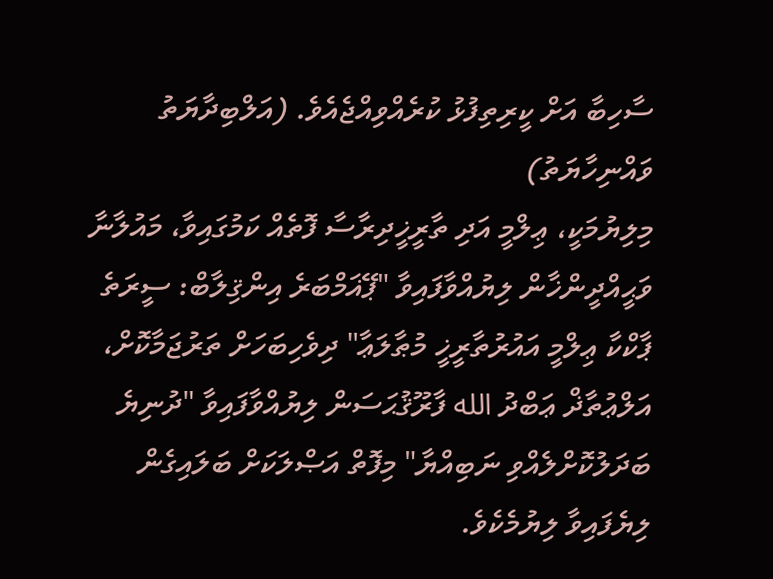ސާހިބާ އަށް ކީރިތިފުޅު ކުރެއްވިއްޖެއެވެ. (އަލްބިދާޔަތު ވައްނިހާޔަތު)
މިލިޔުމަކީ، ޢިލްމީ އަދި ތާރީޚީދިރާސާ ފޮތެއް ކަމުގައިވާ، މައުލާނާ ވަޙީއްދީންޚާން ލިޔުއްވާފައިވާ "ޕޭޣަމްބަރެ އިންޤިލާބް: ސީރަތެ ޕާކްކާ ޢިލްމީ އައުރުތާރީޚީ މުޠާލަޢާ" ދިވެހިބަހަށް ތަރުޖަމާކޮށް، އަލްޢުތާޛް ޢަބްދު الله ފާރޫޤުޙަސަން ލިޔުއްވާފައިވާ "ދުނިޔެ ބަދަލުކޮށްލެއްވި ނަބިއްޔާ" މިފޮތް އަޞްލަކަށް ބަލައިގެން ލިޔެފައިވާ ލިޔުމެކެވެ.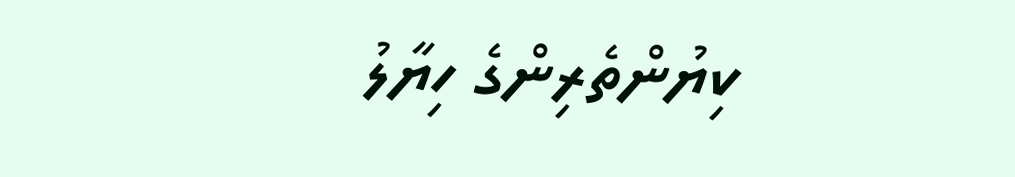ކިޔުންތެރިންގެ ހިޔާލު